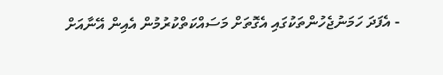- އެފަދަ ހަމަނުޖެހުންތަކުގައި އެގޮތަށް މަސައްކަތްކުރުމުން އެއިން އޭނާއަށް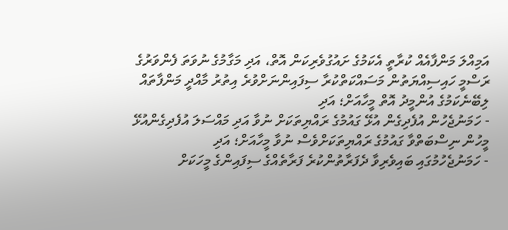އަމިއްލަ މަންފާއެއް ކުރާތީ އެކަމުގެ ށައުގުވެރިކަން އޮތް، އަދި މަގާމުގެ ނުވަތަ ފެންވަރުގެ ރަސްމީ ހައިސިއްޔަތުން މަސައްކަތްކުރާ ސިފައިންނަށްވުރެ އިތުރު މާއްދީ މަންފާތައް ލިބޭނެކަމުގެ އުންމީދު އޮތް މީހާއަށް؛ އަދި
- ހަމަނުޖެހުން އުފެދިގެން އުޅޭ ގައުމުގެ ރައްޔިތަކަށް ނުވާ އަދި މައްސަލަ އުފެދިގެންއުޅޭ މީހުން ނިސްބަތްވާ ގައުމުގެ ރައްޔިތަކަށްވެސް ނުވާ މީހާއަށް؛ އަދި
- ހަމަނުޖެހުމުގައި ބައިވެރިވާ ދެފަރާތުންކުރެ ފަރާތެއްގެ ސިފައިންގެ މީހަކަށް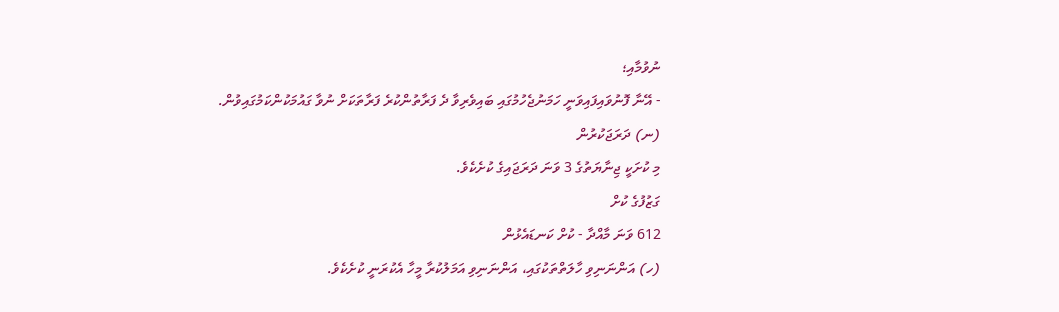ނުވުމާއި؛
- އޭނާ ފޮނުވައިފައިވަނީ ހަމަނުޖެހުމުގައި ބައިވެރިވާ ދެ ފަރާތުންކުރެ ފަރާތަކަށް ނުވާ ގައުމަކުންކަމުގައިވުން.
(ނ) ދަރަޖަކުރުން
މި ކުށަކީ ޖިނާޔަތުގެ 3 ވަނަ ދަރަޖައިގެ ކުށެކެވެ.
ގަޒުފުގެ ކުށް
612 ވަނަ މާއްދާ - ކުށް ކަނޑައެޅުން
(ހ) އަންނަނިވި ހާލަތްތަކުގައި، އަންނަނިވި އަމަލުކުރާ މީހާ އެކުރަނީ ކުށެކެވެ.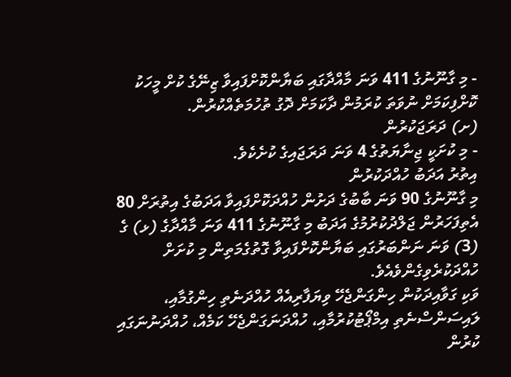- މި ގާނޫނުގެ 411 ވަނަ މާއްދާގައި ބަޔާންކޮށްފައިވާ ޒިނޭގެ ކުށް މީހަކު ކޮށްފިކަމަށް ނުވަތަ ކުރަމުން ދާކަމަށް ދޮގު ތުހުމަތެއްކުރުން.
(ށ) ދަރަޖަކުރުން
- މި ކުށަކީ ޖިނާޔަތުގެ 4 ވަނަ ދަރަޖައިގެ ކުށެކެވެ.
އިތުރު އަދަބު ހުއްދަކުރުން
މި ގާނޫނުގެ 90 ވަނަ ބާބުގެ ދަށުން ހުއްދަކޮށްފައިވާ އަދަބުގެ އިތުރަށް 80 އެތިފަހަރުން ޖަލްދުކުރުމުގެ އަދަބު މި ގާނޫނުގެ 411 ވަނަ މާއްދާގެ (ޅ) ގެ (3) ވަނަ ނަންބަރުގައި ބަޔާންކޮށްފައިވާ ގޮތުގެމަތިން މި ކުށަށް ހުއްދަކުރެވިގެންވެއެވެ.
ވަކި ގަވާއިދަކުން ހިންގަންޖެހޭ ވިޔަފާރިއެއް ހުއްދަނެތި ހިންގުމާއި، ލައިސަންސްނެތި އިމްޕޯޓުކުރުމާއި، ހުއްދަނަގަންޖެހޭ ކަމެއް، ހުއްދަނުނަގައި ކުރުން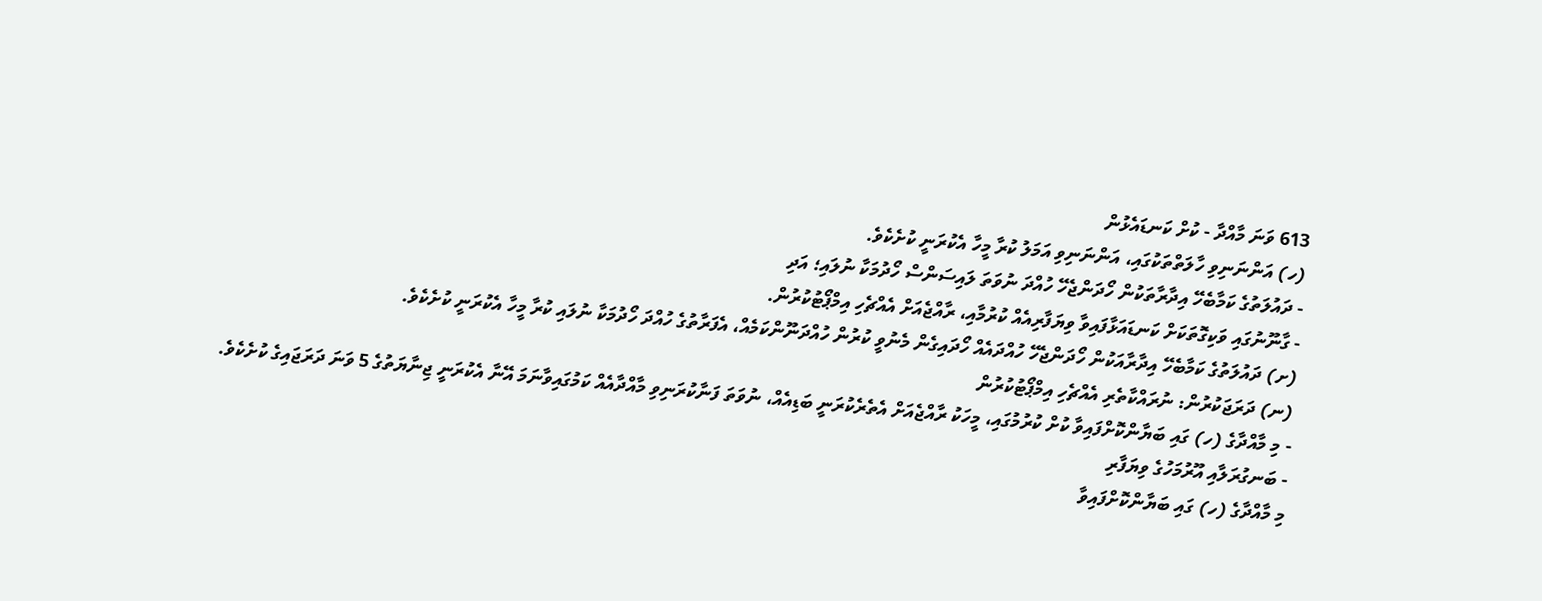613 ވަނަ މާއްދާ - ކުށް ކަނޑައެޅުން
(ހ) އަންނަނިވި ހާލަތްތަކުގައި، އަންނަނިވި އަމަލު ކުރާ މީހާ އެކުރަނީ ކުށެކެވެ.
- ދައުލަތުގެ ކަމާބެހޭ އިދާރާތަކުން ހޯދަންޖެހޭ ހުއްދަ ނުވަތަ ލައިސަންސް ހޯދުމަކާ ނުލައި؛ އަދި
- ގާނޫނުގައި ވަކިގޮތަކަށް ކަނޑައަޅާފައިވާ ވިޔަފާރިއެއް ކުރުމާއި، ރާއްޖެއަށް އެއްޗެހި އިމްޕޯޓުކުރުން.
(ށ) ދައުލަތުގެ ކަމާބެހޭ އިދާރާއަކުން ހޯދަންޖެހޭ ހުއްދައެއް ހޯދައިގެން މެނުވީ ކުރުން ހުއްދަނޫންކަމެއް، އެފަރާތުގެ ހުއްދަ ހޯދުމަކާ ނުލައި ކުރާ މީހާ އެކުރަނީ ކުށެކެވެ.
(ނ) ދަރަޖަކުރުން: ނުރައްކާތެރި އެއްޗެހި އިމްޕޯޓުކުރުން
- މި މާއްދާގެ (ހ) ގައި ބަޔާންކޮށްފައިވާ ކުށް ކުރުމުގައި، މީހަކު ރާއްޖެއަށް އެތެރެކުރަނީ ބަޑިއެއް، ނުވަތަ ފަނާކުރަނިވި މާއްދާއެއް ކަމުގައިވާނަމަ އޭނާ އެކުރަނީ ޖިނާޔަތުގެ 5 ވަނަ ދަރަޖައިގެ ކުށެކެވެ.
- ބަނގުރަލާއި އޫރުމަހުގެ ވިޔަފާރި
މި މާއްދާގެ (ހ) ގައި ބަޔާންކޮށްފައިވާ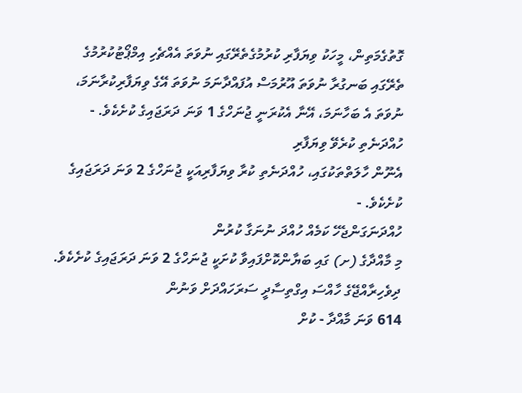ގޮތުގެމަތިން، މީހަކު ވިޔަފާރި ކުރުމުގެތެރޭގައި ނުވަތަ އެއްޗެހި އިމްޕޯޓުކުރުމުގެ ތެރޭގައި ބަނގުރާ ނުވަތަ އޫރުމަސް އުފައްދާނަމަ ނުވަތަ އޭގެ ވިޔަފާރިކުރާނަމަ، ނުވަތަ އެ ބަހާނަމަ، އޭނާ އެކުރަނީ ޖުނަހްގެ 1 ވަނަ ދަރަޖައިގެ ކުށެކެވެ. -
ހުއްދަނެތި ކުރެވޭ ވިޔަފާރި
އެނޫން ހާލަތްތަކުގައި، ހުއްދަނެތި ކުރާ ވިޔަފާރިއަކީ ޖުނަހްގެ 2 ވަނަ ދަރަޖައިގެ ކުށެކެވެ. -
ހުއްދަނަގަންޖެހޭ ކަމެއް ހުއްދަ ނުނަގާ ކުރުން
މި މާއްދާގެ (ށ) ގައި ބަޔާންކޮށްފައިވާ ކުށަކީ ޖުނަހްގެ 2 ވަނަ ދަރަޖައިގެ ކުށެކެވެ.
ދިވެހިރާއްޖޭގެ ހާއްސަ އިގްތިސާދީ ސަރަހައްދަށް ވަނުން
614 ވަނަ މާއްދާ - ކުށް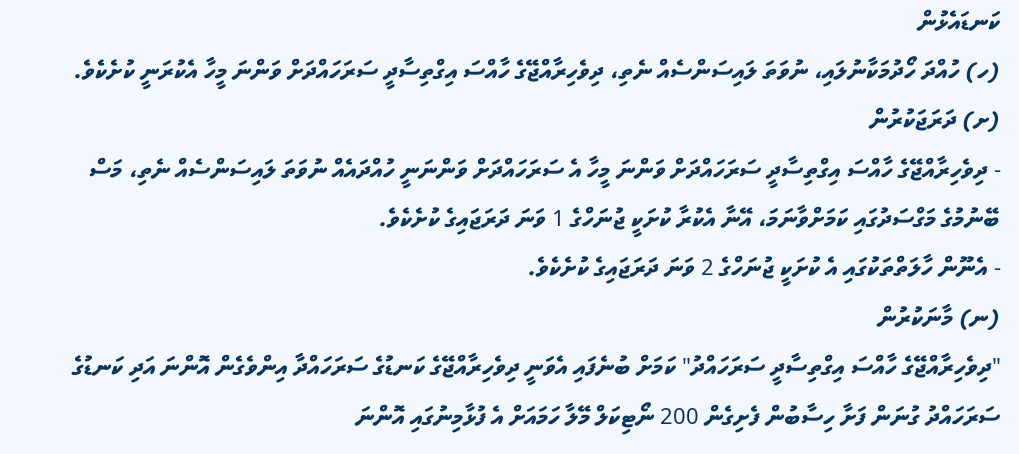ކަނޑައެޅުން
(ހ) ހުއްދަ ހޯދުމަކާނުލައި، ނުވަތަ ލައިސަންސެއް ނެތި، ދިވެހިރާއްޖޭގެ ހާއްސަ އިގްތިސާދީ ސަރަހައްދަށް ވަންނަ މީހާ އެކުރަނީ ކުށެކެވެ.
(ށ) ދަރަޖަކުރުން
- ދިވެހިރާއްޖޭގެ ހާއްސަ އިގްތިސާދީ ސަރަހައްދަށް ވަންނަ މީހާ އެ ސަރަހައްދަށް ވަންނަނީ ހުއްދައެއް ނުވަތަ ލައިސަންސެއް ނެތި، މަސް ބޭނުމުގެ މަގްސަދުގައި ކަމަށްވާނަމަ، އޭނާ އެކުރާ ކުށަކީ ޖުނަހްގެ 1 ވަނަ ދަރަޖައިގެ ކުށެކެވެ.
- އެނޫން ހާލަތްތަކުގައި އެ ކުށަކީ ޖުނަހްގެ 2 ވަނަ ދަރަޖައިގެ ކުށެކެވެ.
(ނ) މާނަކުރުން
"ދިވެހިރާއްޖޭގެ ހާއްސަ އިގްތިސާދީ ސަރަހައްދު" ކަމަށް ބުނެފައި އެވަނީ ދިވެހިރާއްޖޭގެ ކަނޑުގެ ސަރަހައްދާ އިންވެގެން އޮންނަ އަދި ކަނޑުގެ ސަރަހައްދު ގުނަން ފަށާ ހިސާބުން ފެށިގެން 200 ނޯޓިކަލް މޭލާ ހަމައަށް އެ ފުޅާމިނުގައި އޮންނަ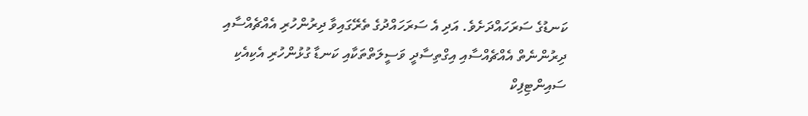ކަނޑުގެ ސަރަހައްދަށެވެ. އަދި އެ ސަރަހައްދުގެ ތެރޭގައިވާ ދިރުންހުރި އެއްޗެއްސާއި ދިރުންނެތް އެއްޗެއްސާއި އިގްތިސާދީ ވަސީލަތްތަކާއި ކަނޑާ ގުޅުންހުރި އެކިއެކި ސައިންޓިފިކް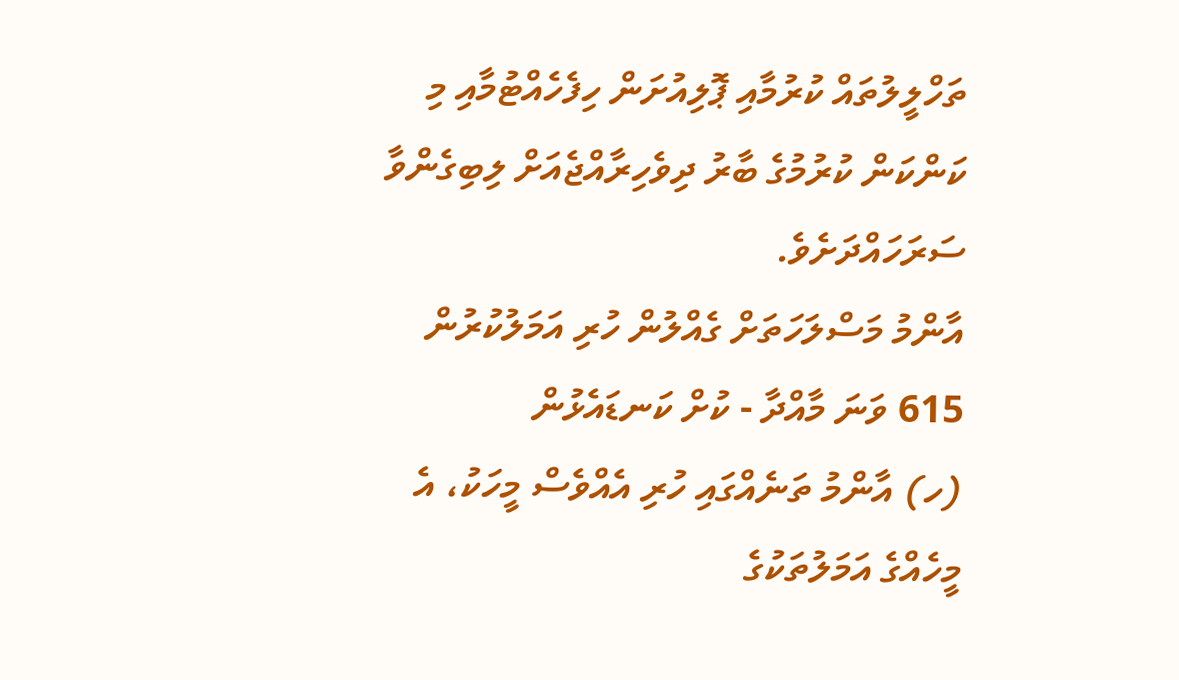ތަހްލީލުތައް ކުރުމާއި ޕޮލިއުށަން ހިފެހެއްޓުމާއި މި ކަންކަން ކުރުމުގެ ބާރު ދިވެހިރާއްޖެއަށް ލިބިގެންވާ ސަރަހައްދަށެވެ.
އާންމު މަސްލަހަތަށް ގެއްލުން ހުރި އަމަލުކުރުން
615 ވަނަ މާއްދާ - ކުށް ކަނޑައެޅުން
(ހ) އާންމު ތަނެއްގައި ހުރި އެއްވެސް މީހަކު، އެ މީހެއްގެ އަމަލުތަކުގެ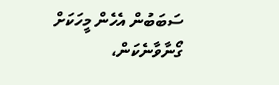ސަބަބުން އެހެން މީހަކަށް ގޯނާވާނެކަން،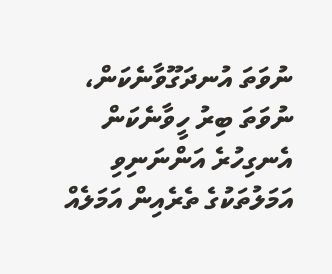ނުވަތަ އުނދަގޫވާނެކަން، ނުވަތަ ބިރު ހީވާނެކަން އެނގިހުރެ އަންނަނިވި އަމަލުތަކުގެ ތެރެއިން އަމަލެއް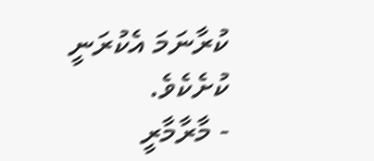ކުރާނަމަ އެކުރަނީ ކުށެކެވެ.
- މާރާމާރީ